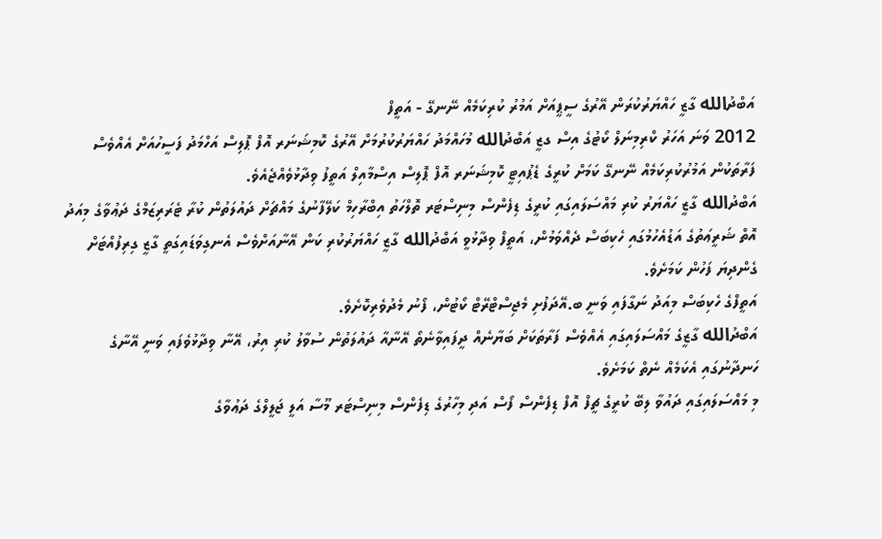އަބްދުالله ގާޒީ ހައްޔަރުކުރަން އޭރުގެ ސީޕީއަށް އަމުރު ކުރިކަމެއް ނޭނގޭ - އަތީފް
2012 ވަނަ އަހަރު ކްރިމިނަލް ކޯޓުގެ އިސް ގޒީ އަބްދުالله މުހައްމަދު ހައްޔަރުކުރުމަށް އޭރުގެ ކޮމިޝަނަރ އޮފް ޕޮލިސް އަހްމަދު ފަސީހުއަށް އެއްވެސް ފަރާތަކުން އަމުރުކުރިކަމެއް ނޭނގޭ ކަމަށް ކުރީގެ ޑެޕުއިޓީ ކޮމިޝަނަރ އޮފް ޕޮލިސް އިސްމާއިލް އަތީފު ވިދާޅުވެއްޖެއެވެ.
އަބްދުالله ގާޒީ ހައްޔަރު ކުރި މައްސަލައިގައި ކުރީގެ ޑިފެންސް މިނިސްޓަރ ތޮލްހަތު އިބްރާހިމް ކަލޭފާނުގެ މައްޗަށް ދައުލަތުން ކުރާ ޓެރަރިޒަމްގެ ދަޢުވާގެ މިއަދު އޮތް ޝަރީޢަތުގެ އަޑުއެހުމުގައި ހެކިބަސް ދެއްވަމުން، އަތީފް ވިދާޅުވީ އަބްދުالله ގާޒީ ހައްޔަރުކުރި ކަން އޭނާއަށްވެސް އެނގިވަޑައިގަތީ ގާޒީ ގިރިފުއްޓަށް ގެންދިޔަ ފަހުން ކަމަށެވެ.
އަތީފްގެ ހެކިބަސް މިއަދު ނަގާފައި ވަނީ ބ.އޭދަފުށި މެޖިސްޓްރޭޓް ކޯޓުން، ފޯނު މެދުވެރިކޮށެވެ.
އަބްދުالله ގާޒީގެ މައްސަލައިގައި އެއްވެސް ފަރާތަކަށް ބަޔާނެއް ދީފައިވާނެތޯ އޭނާއާ ދައުލަތުން ސުވާލު ކުރި އިރު، އޭނާ ވިދާޅުވެފައި ވަނީ އޭނާގެ ހަނދާނުގައި އެކަމެއް ނެތް ކަމަށެވެ.
މި މައްސަލައިގައި ދައުވާ ލިބޭ ކުރީގެ ޗީފް އޮފް ޑިފެންސް ފޯސް އަދި މިހާރުގެ ޑިފެންސް މިނިސްޓަރ މޫސާ އަލީ ޖަލީލްގެ ދަޢުވާގެ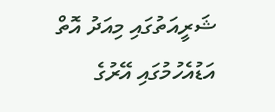ޝަރީއަތުގައި މިއަދު އޮތް އަޑުއެހުމުގައި އޭރުގެ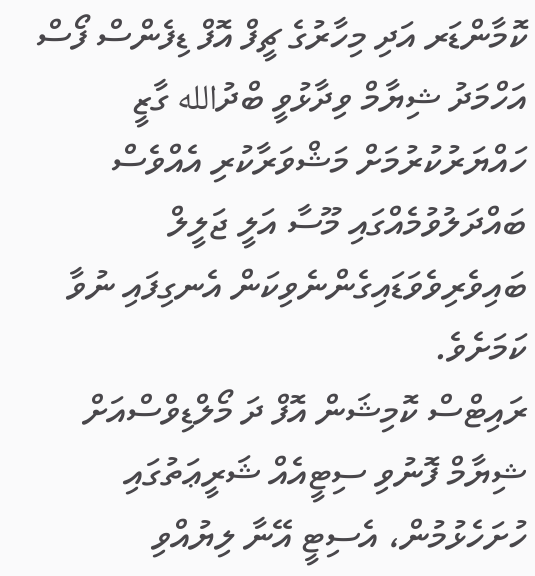ކޮމާންޑަރ އަދި މިހާރުގެ ޗީފް އޮފް ޑިފެންސް ފޯސް އަހްމަދު ޝިޔާމް ވިދާޅުވީ ބްދުالله ގާޒީ ހައްޔަރުކުރުމަށް މަޝްވަރާކުރި އެއްވެސް ބައްދަލުވުމެއްގައި މޫސާ އަލީ ޖަލީލް ބައިވެރިވެވަޑައިގެންނެވިކަން އެނގިފައި ނުވާ ކަމަށެވެ.
ރައިޓްސް ކޮމިޝަން އޮފް ދަ މޯލްޑިވްސްއަށް ޝިޔާމް ފޮނުވި ސިޓީއެއް ޝަރީޢަތުގައި ހުށަހެޅުމުން، އެސިޓީ އޭނާ ލިޔުއްވި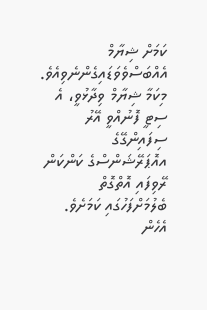ކަމަށް ޝިޔާމް އެއްބަސްވެވަޑައިގެންނެވިއެވެ.
މިކަމާ ޝިޔާމް ވިދާޅުވީ، އެ ސިޓީ ފޮނުއްވީ އޭރު ސިފައިންގޭގެ އއޮޕަރޭޝަންސްގެ ކަންކަން ރޭވިފައި އޮތްގޮތް ބެލުމަށްފަހުގައި ކަމަށެވެ. އެހެން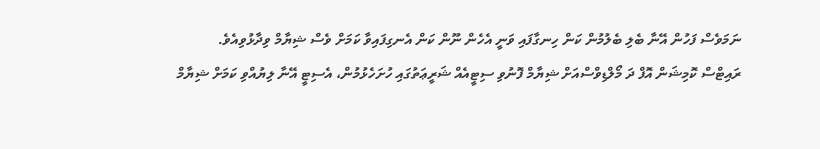ނަމަވެސް ފަހުން އޭނާ ބެލި ބެލުމުން ކަން ހިނގާފައި ވަނީ އެހެން ނޫން ކަން އެނގިފައިވާ ކަމަށް ވެސް ޝިޔާމް ވިދާޅުވިއެވެ.
ރައިޓްސް ކޮމިޝަން އޮފް ދަ މޯލްޑިވްސްއަށް ޝިޔާމް ފޮނުވި ސިޓީއެއް ޝަރީޢަތުގައި ހުށަހެޅުމުން، އެސިޓީ އޭނާ ލިޔުއްވި ކަމަށް ޝިޔާމް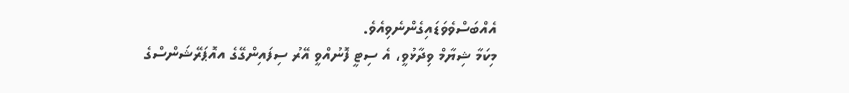އެއްބަސްވެވަޑައިގެންނެވިއެވެ.
މިކަމާ ޝިޔާމް ވިދާޅުވީ، އެ ސިޓީ ފޮނުއްވީ އޭރު ސިފައިންގޭގެ އއޮޕަރޭޝަންސްގެ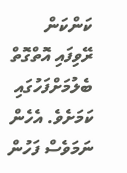ކަންކަން ރޭވިފައި އޮތްގޮތް ބެލުމަށްފަހުގައި ކަމަށެވެ. އެހެން ނަމަވެސް ފަހުން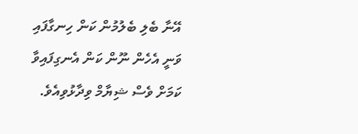އޭނާ ބެލި ބެލުމުން ކަން ހިނގާފައި ވަނީ އެހެން ނޫން ކަން އެނގިފައިވާ ކަމަށް ވެސް ޝިޔާމް ވިދާޅުވިއެވެ.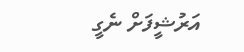އަރުޝީފަށް ނެގީ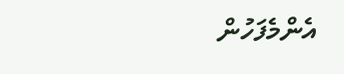އެންމެފަހުން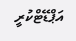އަޕްޑޭޓްކުރީ